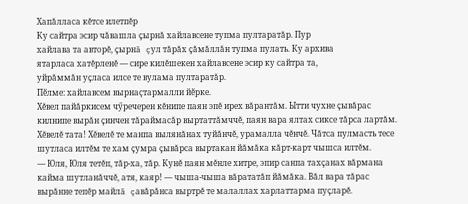Хапăлласа кĕтсе илетпĕр
Ку сайтра эсир чăвашла çырнă хайлавсене тупма пултаратăр. Пур
хайлава та авторĕ, çырнă çул тăрăх çăмăллăн тупма пулать. Ку архива
ятарласа хатĕрленĕ — сире килĕшекен хайлавсене эсир ку сайтра та,
уйрăммăн уçласа илсе те вулама пултаратăр.
Пӗлме: хайлавсем вырнаҫтармалли йӗрке.
Хĕвел пайăркисем чӳречерен кĕнипе паян эпĕ ирех вăрантăм. Ытти чухне çывăрас килнипе вырăн çинчен тăраймасăр выртаттăмччĕ, паян вара ялтах сиксе тăрса лартăм. Хĕвелĕ тата! Хĕвелĕ те манпа вылянăнах туйăнчĕ, урамалла чĕнчĕ. Чăтса пулмасть тесе шутласа илтĕм те хам çумра çывăрса выртакан йăмăка кăрт-карт чышса илтĕм.
— Юля, Юля тетĕп, тăр-ха, тăр. Кунĕ паян мĕнле хитре, эпир санпа тахçанах вăрмана кайма шутланăччĕ, атя, каяр! — чыша-чыша вăрататăп йăмăка. Вăл вара тăрас вырăнне тепĕр майлă çавăрăнса выртрĕ те малаллах харлаттарма пуçларĕ.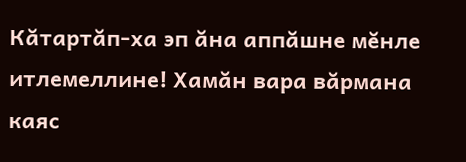Кăтартăп-ха эп ăна аппăшне мĕнле итлемеллине! Хамăн вара вăрмана каяс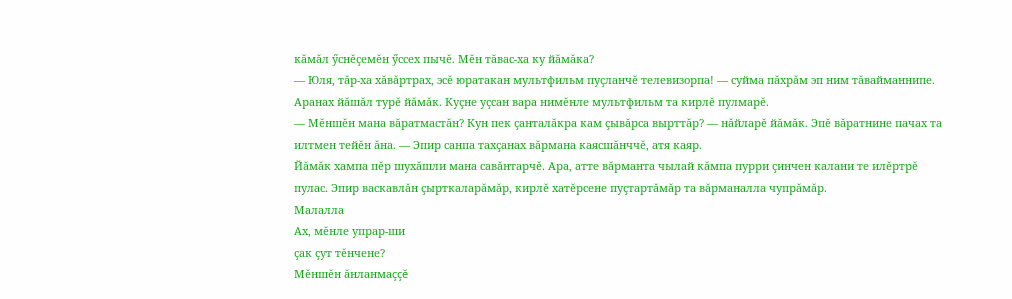кăмăл ӳснĕçемĕн ӳссех пычĕ. Мĕн тăвас-ха ку йăмăка?
— Юля, тăр-ха хăвăртрах, эсĕ юратакан мультфильм пуçланчĕ телевизорпа! — суйма пăхрăм эп ним тăвайманнипе. Аранах йăшăл турĕ йăмăк. Куçне уçсан вара нимĕнле мультфильм та кирлĕ пулмарĕ.
— Мĕншĕн мана вăратмастăн? Кун пек çанталăкра кам çывăрса вырттăр? — нăйларĕ йăмăк. Эпĕ вăратнине пачах та илтмен тейĕн ăна. — Эпир санпа тахçанах вăрмана каясшăнччĕ, атя каяр.
Йăмăк хампа пĕр шухăшли мана савăнтарчĕ. Ара, атте вăрманта чылай кăмпа пурри çинчен калани те илĕртрĕ пулас. Эпир васкавлăн çырткаларăмăр, кирлĕ хатĕрсене пуçтартăмăр та вăрманалла чупрăмăр.
Малалла
Ах, мĕнле упрар-ши
çак çут тĕнчене?
Мĕншĕн ăнланмаççĕ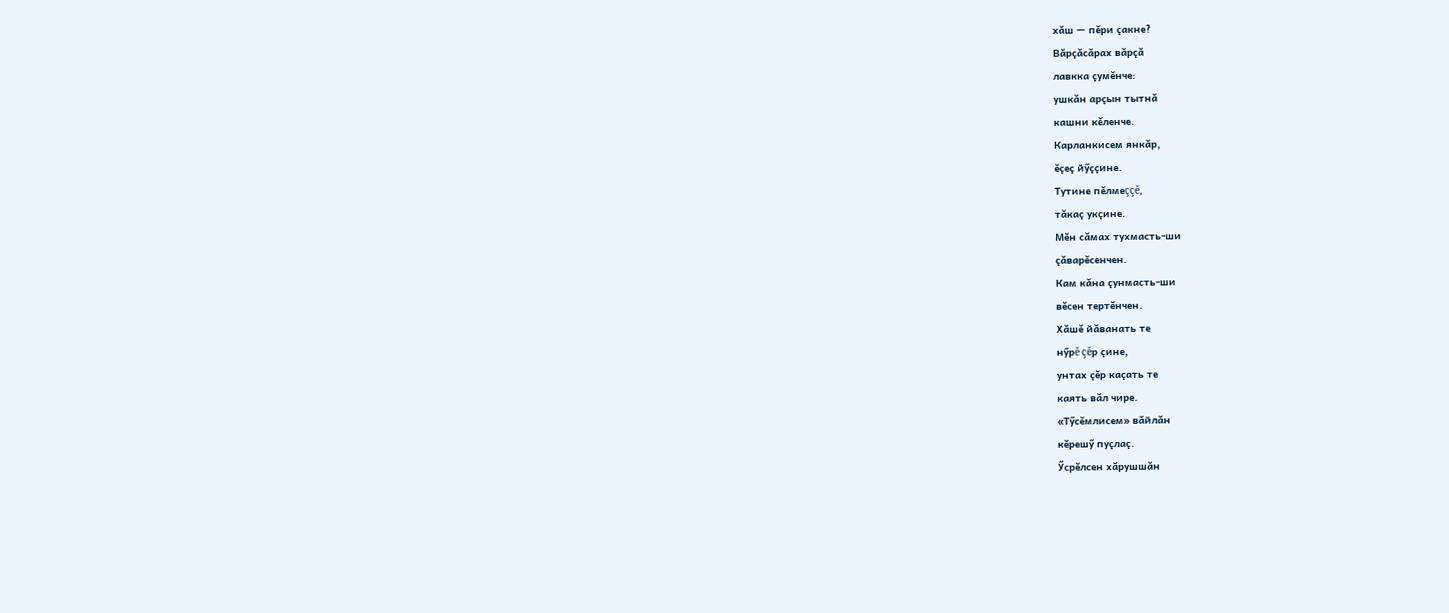хăш — пĕри çакне?
Вăрçăсăрах вăрçă
лавкка çумĕнче:
ушкăн арçын тытнă
кашни кĕленче.
Карланкисем янкăр,
ĕçеç йӳççине.
Тутине пĕлмеççĕ,
тăкаç укçине.
Мĕн сăмах тухмасть-ши
çăварĕсенчен.
Кам кăна çунмасть-ши
вĕсен тертĕнчен.
Хăшĕ йăванать те
нӳрĕ çĕр çине,
унтах çĕр каçать те
каять вăл чире.
«Тӳсĕмлисем» вăйлăн
кĕрешӳ пуçлаç.
Ӳсрĕлсен хăрушшăн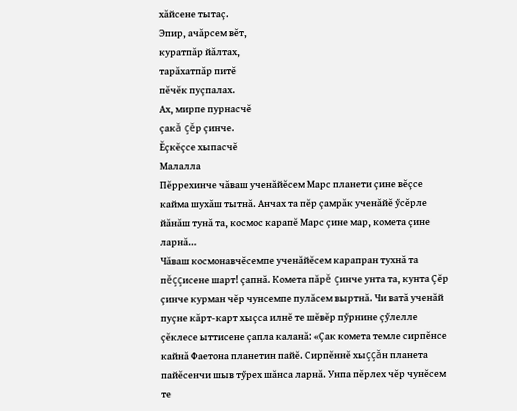хăйсене тытаç.
Эпир, ачăрсем вĕт,
куратпăр йăлтах,
тарăхатпăр питĕ
пĕчĕк пуçпалах.
Ах, мирпе пурнасчĕ
çакă çĕр çинче.
Ĕçкĕçсе хыпасчĕ
Малалла
Пĕррехинче чăваш ученăйĕсем Марс планети çине вĕçсе кайма шухăш тытнă. Анчах та пĕр çамрăк ученăйĕ ӳсĕрле йăнăш тунă та, космос карапĕ Марс çине мар, комета çине ларнă…
Чăваш космонавчĕсемпе ученăйĕсем карапран тухнă та пĕççисене шарт! çапнă. Комета пăрĕ çинче унта та, кунта Çĕр çинче курман чĕр чунсемпе пулăсем выртнă. Чи ватă ученăй пуçне кăрт-карт хыçса илнĕ те шĕвĕр пӳрнине çӳлелле çĕклесе ыттисене çапла каланă: «Çак комета темле сирпĕнсе кайнă Фаетона планетин пайĕ. Сирпĕннĕ хыççăн планета пайĕсенчи шыв тӳрех шăнса ларнă. Унпа пĕрлех чĕр чунĕсем те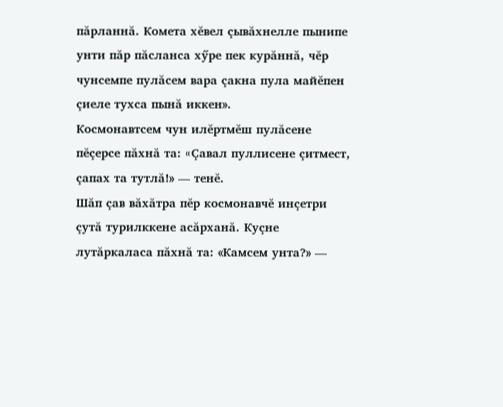пăрланнă. Комета хĕвел çывăхнелле пынипе унти пăр пăсланса хӳре пек курăннă, чĕр чунсемпе пулăсем вара çакна пула майĕпен çиеле тухса пынă иккен».
Космонавтсем чун илĕртмĕш пулăсене пĕçерсе пăхнă та: «Çавал пуллисене çитмест, çапах та тутлă!» — тенĕ.
Шăп çав вăхăтра пĕр космонавчĕ инçетри çутă турилккене асăрханă. Куçне лутăркаласа пăхнă та: «Камсем унта?» —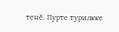тенĕ. Пурте турилкке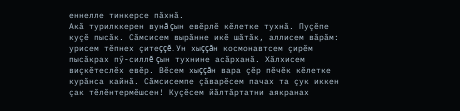еннелле тинкерсе пăхнă.
Акă турилккерен вунă çын евĕрлĕ кĕлетке тухнă. Пуçĕпе куçĕ пысăк. Сăмсисем вырăнне икĕ шăтăк, аллисем вăрăм: урисем тĕпнех çитеççĕ. Ун хыççăн космонавтсем çирĕм пысăкрах пӳ-силлĕ çын тухнине асăрханă. Хăлхисем виçкĕтеслĕх евĕр. Вĕсем хыççăн вара çĕр пĕчĕк кĕлетке курăнса кайнă. Сăмсисемпе çăварĕсем пачах та çук иккен çак тĕлĕнтермĕшсен! Куçĕсем йăлтăртатни аякранах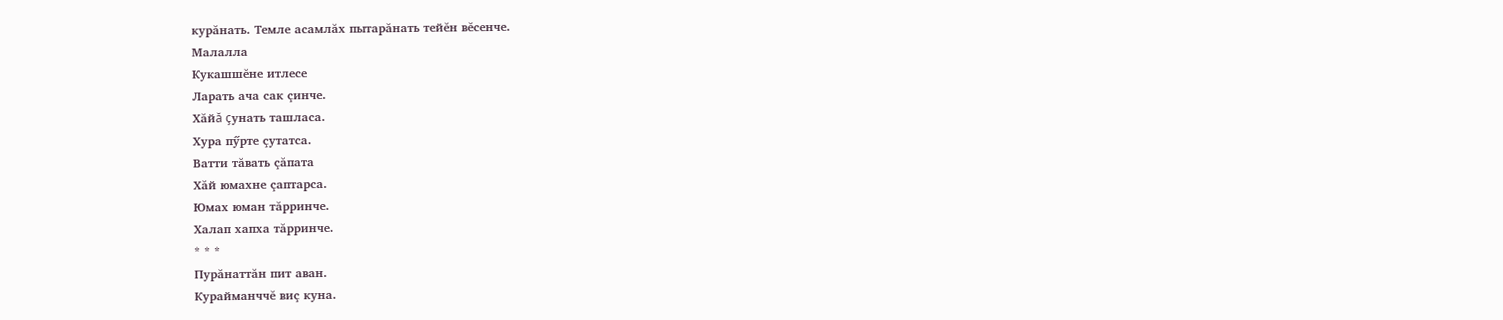курăнать. Темле асамлăх пытарăнать тейĕн вĕсенче.
Малалла
Кукашшĕне итлесе
Ларать ача сак çинче.
Хăйă çунать ташласа.
Хура пӳрте çутатса.
Ватти тăвать çăпата
Хăй юмахне çаптарса.
Юмах юман тăрринче.
Халап хапха тăрринче.
* * *
Пурăнаттăн пит аван.
Курайманччĕ виç куна.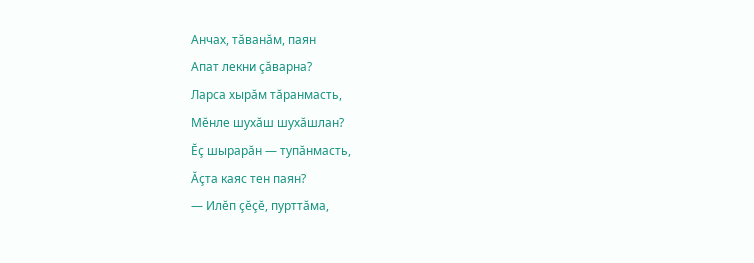Анчах, тăванăм, паян
Апат лекни çăварна?
Ларса хырăм тăранмасть,
Мĕнле шухăш шухăшлан?
Ĕç шырарăн — тупăнмасть,
Ăçта каяс тен паян?
— Илĕп çĕçĕ, пурттăма,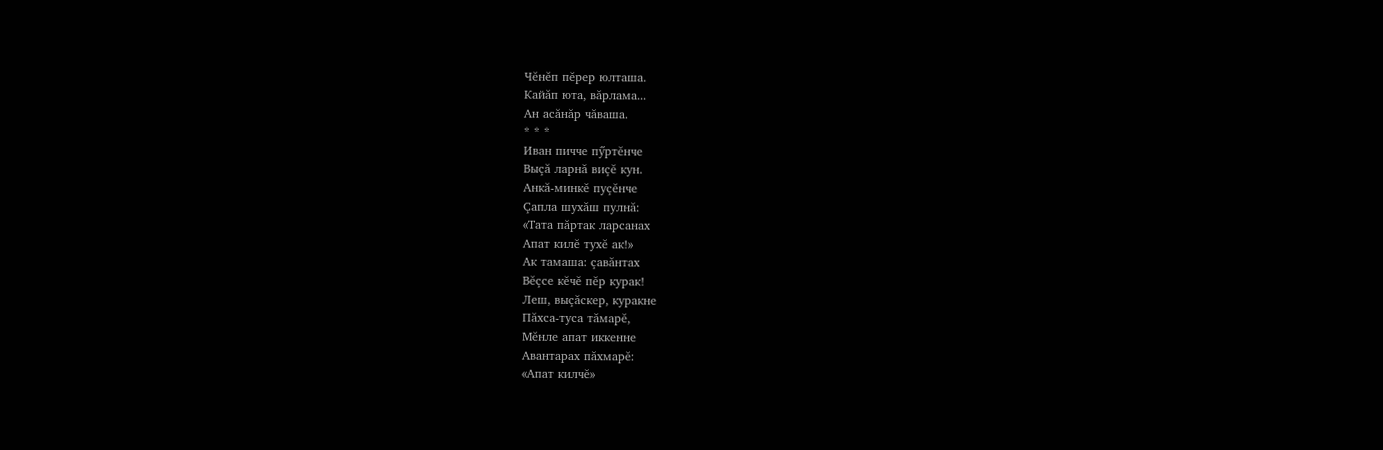Чĕнĕп пĕрер юлташа.
Кайăп юта, вăрлама...
Ан асăнăр чăваша.
* * *
Иван пичче пӳртĕнче
Выçă ларнă виçĕ кун.
Анкă-минкĕ пуçĕнче
Çапла шухăш пулнă:
«Тата пăртак ларсанах
Апат килĕ тухĕ ак!»
Ак тамаша: çавăнтах
Вĕçсе кĕчĕ пĕр курак!
Леш, выçăскер, куракне
Пăхса-туса тăмарĕ,
Мĕнле апат иккенне
Авантарах пăхмарĕ:
«Апат килчĕ»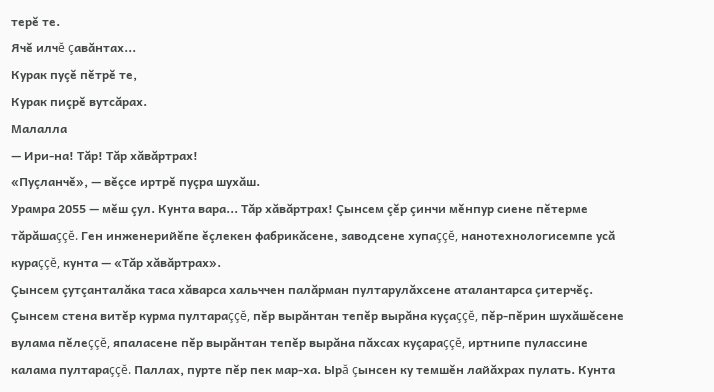терĕ те.
Ячĕ илчĕ çавăнтах...
Курак пуçĕ пĕтрĕ те,
Курак пиçрĕ вутсăрах.
Малалла
— Ири-на! Тăр! Тăр хăвăртрах!
«Пуçланчĕ», — вĕçсе иртрĕ пуçра шухăш.
Урамра 2055 — мĕш çул. Кунта вара... Тăр хăвăртрах! Çынсем çĕр çинчи мĕнпур сиене пĕтерме тăрăшаççĕ. Ген инженерийĕпе ĕçлекен фабрикăсене, заводсене хупаççĕ, нанотехнологисемпе усă кураççĕ, кунта — «Тăр хăвăртрах».
Çынсем çутçанталăка таса хăварса хальччен палăрман пултарулăхсене аталантарса çитерчĕç. Çынсем стена витĕр курма пултараççĕ, пĕр вырăнтан тепĕр вырăна куçаççĕ, пĕр-пĕрин шухăшĕсене вулама пĕлеççĕ, япаласене пĕр вырăнтан тепĕр вырăна пăхсах куçараççĕ, иртнипе пулассине калама пултараççĕ. Паллах, пурте пĕр пек мар-ха. Ырă çынсен ку темшĕн лайăхрах пулать. Кунта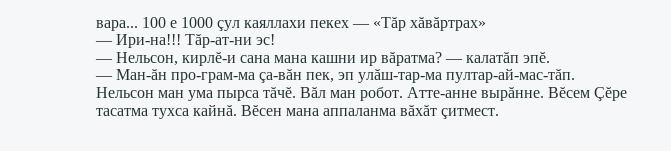вара... 100 е 1000 çул каяллахи пекех — «Тăр хăвăртрах»
— Ири-на!!! Тăр-ат-ни эс!
— Нельсон, кирлĕ-и сана мана кашни ир вăратма? — калатăп эпĕ.
— Ман-ăн про-грам-ма çа-вăн пек, эп улăш-тар-ма пултар-ай-мас-тăп.
Нельсон ман ума пырса тăчĕ. Вăл ман робот. Атте-анне вырăнне. Вĕсем Çĕре тасатма тухса кайнă. Вĕсен мана аппаланма вăхăт çитмест.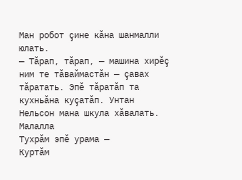Ман робот çине кăна шанмалли юлать.
— Тăрап, тăрап, — машина хирĕç ним те тăваймастăн — çавах тăратать. Эпĕ тăратăп та кухньăна куçатăп. Унтан Нельсон мана шкула хăвалать.
Малалла
Тухрăм эпĕ урама —
Куртăм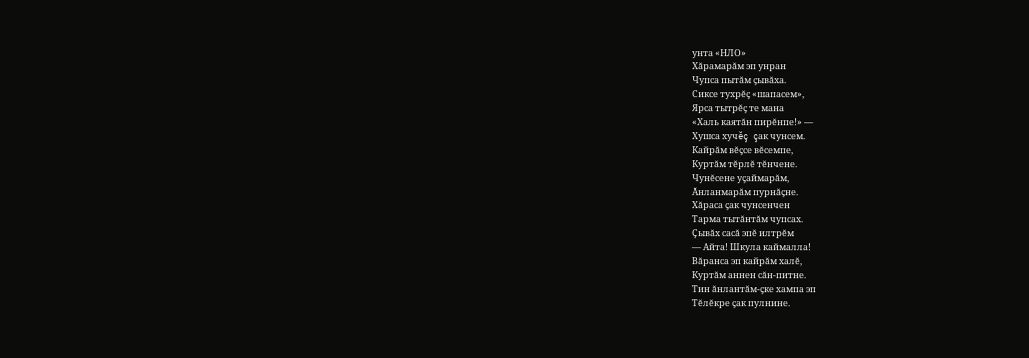унта «НЛО»
Хăрамарăм эп унран
Чупса пытăм çывăха.
Сиксе тухрĕç «шапасем»,
Ярса тытрĕç те мана
«Халь каятăн пирĕнпе!» —
Хушса хучĕç çак чунсем.
Кайрăм вĕçсе вĕсемпе,
Куртăм тĕрлĕ тĕнчене.
Чунĕсене уçаймарăм,
Ăнланмарăм пурнăçне.
Хăраса çак чунсенчен
Тарма тытăнтăм чупсах.
Çывăх сасă эпĕ илтрĕм
— Айта! Шкула каймалла!
Вăранса эп кайрăм халĕ,
Куртăм аннен сăн-питне.
Тин ăнлантăм-çке хампа эп
Тĕлĕкре çак пулнине.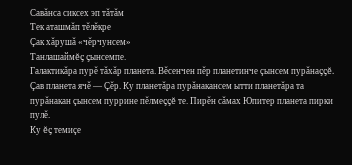Савăнса сиксех эп тăтăм
Тек аташмăп тĕлĕкре
Çак хăрушă «чĕрчунсем»
Танлашаймĕç çынсемпе.
Галактикăра пурĕ тăхăр планета. Вĕсенчен пĕр планетинче çынсем пурăнаççĕ. Çав планета ячĕ — Çĕр. Ку планетăра пурăнакансем ытти планетăра та пурăнакан çынсем пуррине пĕлмеççĕ те. Пирĕн сăмах Юпитер планета пирки пулĕ.
Ку ĕç темиçе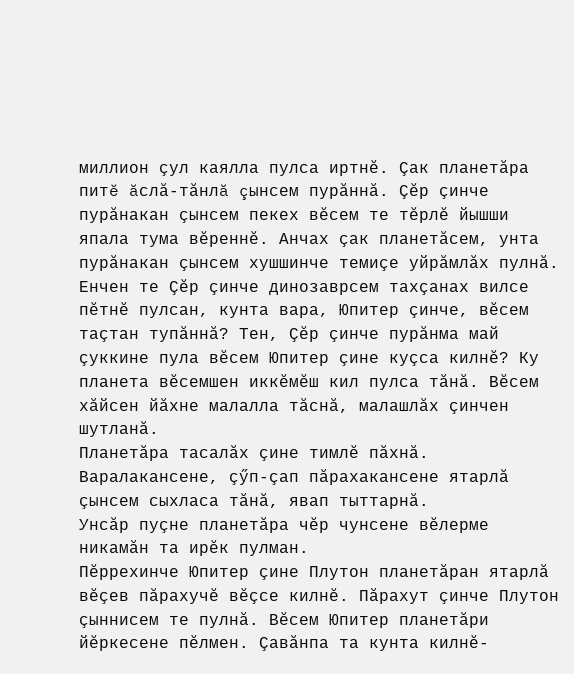миллион çул каялла пулса иртнĕ. Çак планетăра питĕ ăслă-тăнлă çынсем пурăннă. Çĕр çинче пурăнакан çынсем пекех вĕсем те тĕрлĕ йышши япала тума вĕреннĕ. Анчах çак планетăсем, унта пурăнакан çынсем хушшинче темиçе уйрăмлăх пулнă. Енчен те Çĕр çинче динозаврсем тахçанах вилсе пĕтнĕ пулсан, кунта вара, Юпитер çинче, вĕсем таçтан тупăннă? Тен, Çĕр çинче пурăнма май çуккине пула вĕсем Юпитер çине куçса килнĕ? Ку планета вĕсемшен иккĕмĕш кил пулса тăнă. Вĕсем хăйсен йăхне малалла тăснă, малашлăх çинчен шутланă.
Планетăра тасалăх çине тимлĕ пăхнă. Варалакансене, çӳп-çап пăрахакансене ятарлă çынсем сыхласа тăнă, явап тыттарнă.
Унсăр пуçне планетăра чĕр чунсене вĕлерме никамăн та ирĕк пулман.
Пĕррехинче Юпитер çине Плутон планетăран ятарлă вĕçев пăрахучĕ вĕçсе килнĕ. Пăрахут çинче Плутон çыннисем те пулнă. Вĕсем Юпитер планетăри йĕркесене пĕлмен. Çавăнпа та кунта килнĕ-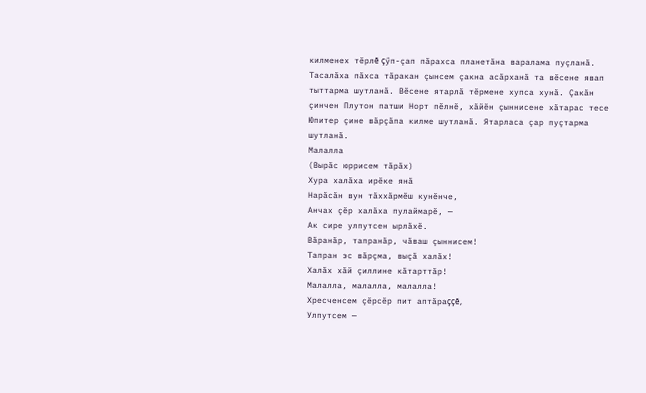килменех тĕрлĕ çӳп-çап пăрахса планетăна варалама пуçланă. Тасалăха пăхса тăракан çынсем çакна асăрханă та вĕсене явап тыттарма шутланă. Вĕсене ятарлă тĕрмене хупса хунă. Çакăн çинчен Плутон патши Норт пĕлнĕ, хăйĕн çыннисене хăтарас тесе Юпитер çине вăрçăпа килме шутланă. Ятарласа çар пуçтарма шутланă.
Малалла
(Вырăс юррисем тăрăх)
Хура халăха ирĕке янă
Нарăсăн вун тăххăрмĕш кунĕнче,
Анчах çĕр халăха пулаймарĕ, —
Ак сире улпутсен ырлăхĕ.
Вăранăр, тапранăр, чăваш çыннисем!
Тапран эс вăрçма, выçă халăх!
Халăх хăй çиллине кăтарттăр!
Малалла, малалла, малалла!
Хресченсем çĕрсĕр пит аптăраççĕ,
Улпутсем —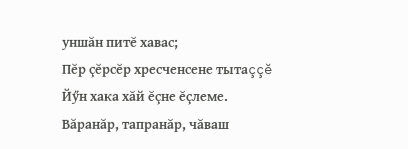уншăн питĕ хавас;
Пĕр çĕрсĕр хресченсене тытаççĕ
Йӳн хака хăй ĕçне ĕçлеме.
Вăранăр, тапранăр, чăваш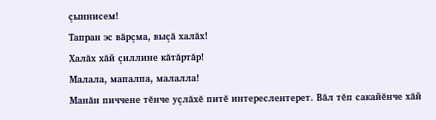çыннисем!
Тапран эс вăрçма, выçă халăх!
Халăх хăй çиллине кăтăртăр!
Малала, мапалпа, малалла!
Манăн пиччене тĕнче уçлăхĕ питĕ интереслентерет. Вăл тĕп сакайĕнче хăй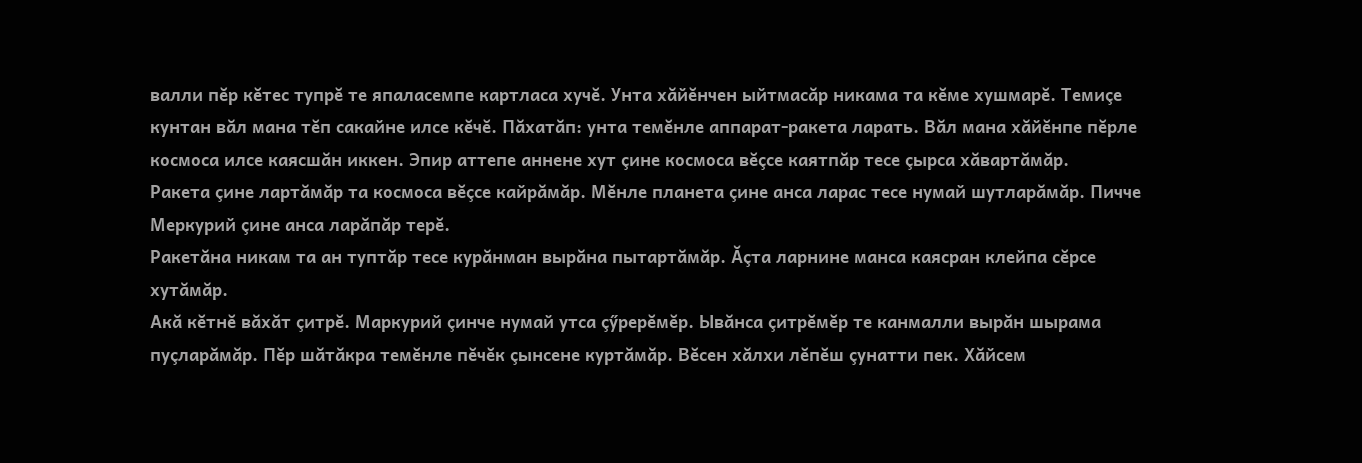валли пĕр кĕтес тупрĕ те япаласемпе картласа хучĕ. Унта хăйĕнчен ыйтмасăр никама та кĕме хушмарĕ. Темиçе кунтан вăл мана тĕп сакайне илсе кĕчĕ. Пăхатăп: унта темĕнле аппарат-ракета ларать. Вăл мана хăйĕнпе пĕрле космоса илсе каясшăн иккен. Эпир аттепе аннене хут çине космоса вĕçсе каятпăр тесе çырса хăвартăмăр.
Ракета çине лартăмăр та космоса вĕçсе кайрăмăр. Мĕнле планета çине анса ларас тесе нумай шутларăмăр. Пичче Меркурий çине анса ларăпăр терĕ.
Ракетăна никам та ан туптăр тесе курăнман вырăна пытартăмăр. Ăçта ларнине манса каясран клейпа сĕрсе хутăмăр.
Акă кĕтнĕ вăхăт çитрĕ. Маркурий çинче нумай утса çӳрерĕмĕр. Ывăнса çитрĕмĕр те канмалли вырăн шырама пуçларăмăр. Пĕр шăтăкра темĕнле пĕчĕк çынсене куртăмăр. Вĕсен хăлхи лĕпĕш çунатти пек. Хăйсем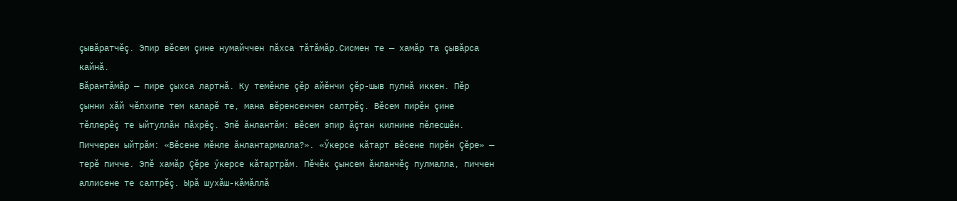çывăратчĕç. Эпир вĕсем çине нумайччен пăхса тăтăмăр.Сисмен те — хамăр та çывăрса кайнă.
Вăрантăмăр — пире çыхса лартнă. Ку темĕнле çĕр айĕнчи çĕр-шыв пулнă иккен. Пĕр çынни хăй чĕлхипе тем каларĕ те, мана вĕренсенчен салтрĕç. Вĕсем пирĕн çине тĕллерĕç те ыйтуллăн пăхрĕç. Эпĕ ăнлантăм: вĕсем эпир ăçтан килнине пĕлесшĕн. Пиччерен ыйтрăм: «Вĕсене мĕнле ăнлантармалла?». «Ӳкерсе кăтарт вĕсене пирĕн Çĕре» — терĕ пичче. Эпĕ хамăр Çĕре ӳкерсе кăтартрăм. Пĕчĕк çынсем ăнланчĕç пулмалла, пиччен аллисене те салтрĕç. Ырă шухăш-кăмăллă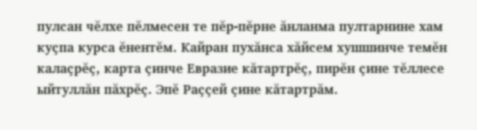пулсан чĕлхе пĕлмесен те пĕр-пĕрне ăнланма пултарнине хам куçпа курса ĕнентĕм. Кайран пухăнса хăйсем хушшинче темĕн калаçрĕç, карта çинче Евразие кăтартрĕç, пирĕн çине тĕллесе ыйтуллăн пăхрĕç. Эпĕ Раççей çине кăтартрăм.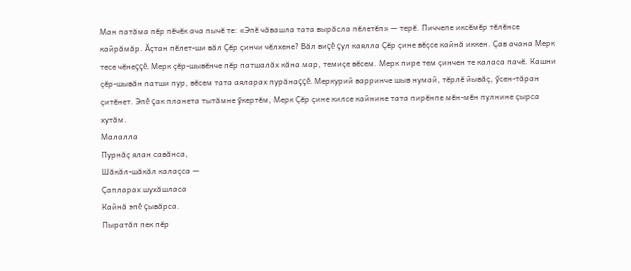Ман патăма пĕр пĕчĕк ача пычĕ те: «Эпĕ чăвашла тата вырăсла пĕлетĕп» — терĕ. Пиччепе иксĕмĕр тĕлĕнсе кайрăмăр. Ăçтан пĕлет-ши вăл Çĕр çинчи чĕлхене? Вăл виçĕ çул каялла Çĕр çине вĕçсе кайнă иккен. Çав ачана Мерк тесе чĕнеççĕ. Мерк çĕр-шывĕнче пĕр патшалăх кăна мар, темиçе вĕсем. Мерк пире тем çинчен те каласа пачĕ. Кашни çĕр-шывăн патши пур, вĕсем тата аяларах пурăнаççĕ. Меркурий варринче шыв нумай, тĕрлĕ йывăç, ӳсен-тăран çитĕнет. Эпĕ çак планета тытăмне ӳкертĕм, Мерк Çĕр çине килсе кайнине тата пирĕнпе мĕн-мĕн пулнине çырса хутăм.
Малалла
Пурнăç ялан савăнса,
Шăкăл-шăкăл калаçса —
Çапларах шухăшласа
Кайнă эпĕ çывăрса.
Пыратăп пек пĕр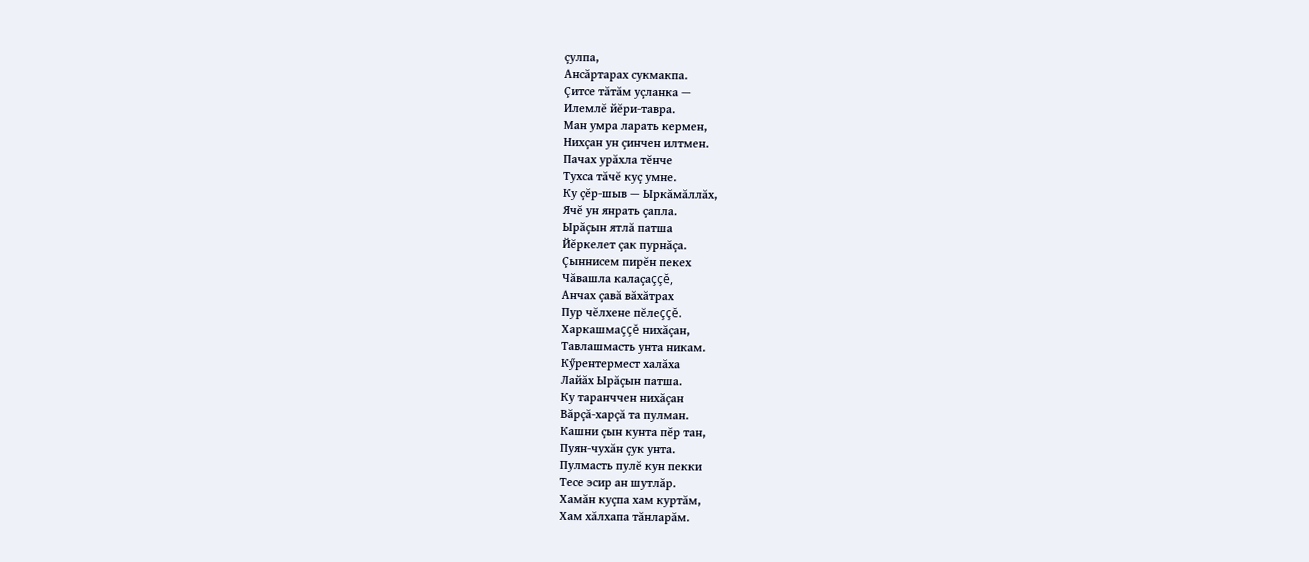çулпа,
Ансăртарах сукмакпа.
Çитсе тăтăм уçланка —
Илемлĕ йĕри-тавра.
Ман умра ларать кермен,
Нихçан ун çинчен илтмен.
Пачах урăхла тĕнче
Тухса тăчĕ куç умне.
Ку çĕр-шыв — Ыркăмăллăх,
Ячĕ ун янрать çапла.
Ырăçын ятлă патша
Йĕркелет çак пурнăçа.
Çыннисем пирĕн пекех
Чăвашла калаçаççĕ,
Анчах çавă вăхăтрах
Пур чĕлхене пĕлеççĕ.
Харкашмаççĕ нихăçан,
Тавлашмасть унта никам.
Кӳрентермест халăха
Лайăх Ырăçын патша.
Ку таранччен нихăçан
Вăрçă-харçă та пулман.
Кашни çын кунта пĕр тан,
Пуян-чухăн çук унта.
Пулмасть пулĕ кун пекки
Тесе эсир ан шутлăр.
Хамăн куçпа хам куртăм,
Хам хăлхапа тăнларăм.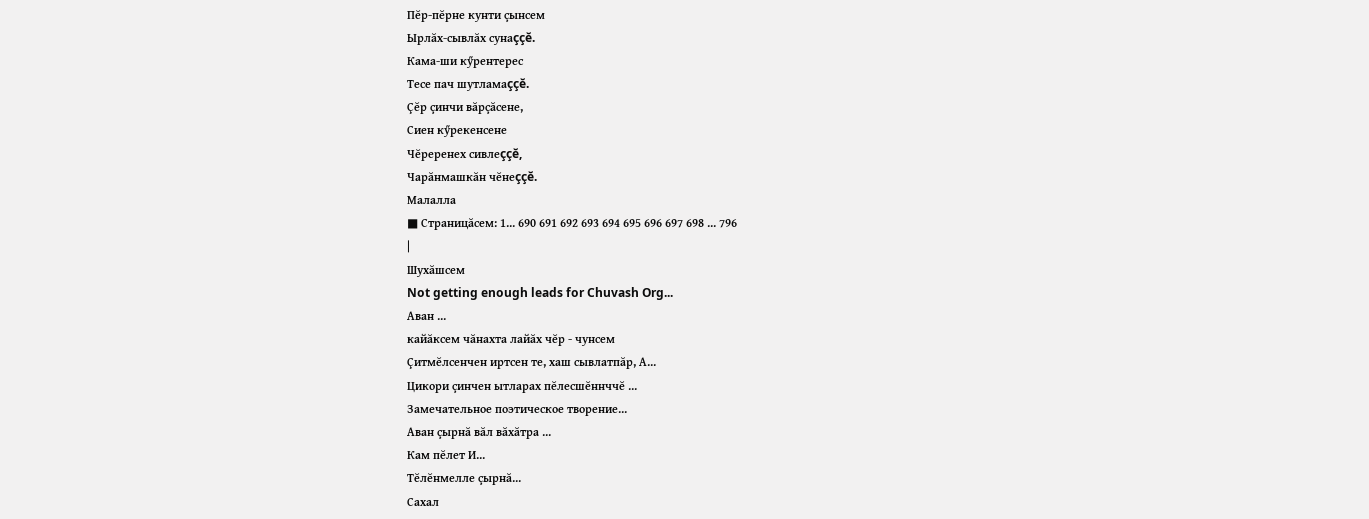Пĕр-пĕрне кунти çынсем
Ырлăх-сывлăх сунаççĕ.
Кама-ши кӳрентерес
Тесе пач шутламаççĕ.
Çĕр çинчи вăрçăсене,
Сиен кӳрекенсене
Чĕреренех сивлеççĕ,
Чарăнмашкăн чĕнеççĕ.
Малалла
■ Страницăсем: 1... 690 691 692 693 694 695 696 697 698 ... 796
|
Шухăшсем
Not getting enough leads for Chuvash Org...
Аван ...
кайăксем чăнахта лайăх чĕр - чунсем
Çитмĕлсенчен иртсен те, хаш сывлатпăр, А...
Цикори çинчен ытларах пĕлесшĕннччĕ ...
Замечательное поэтическое творение...
Аван çырнă вăл вăхăтра ...
Кам пĕлет И...
Тĕлĕнмелле çырнă...
Сахал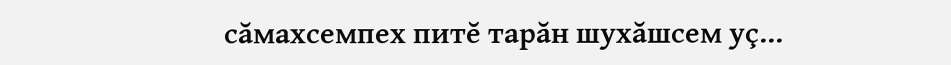сăмахсемпех питĕ тарăн шухăшсем уç...